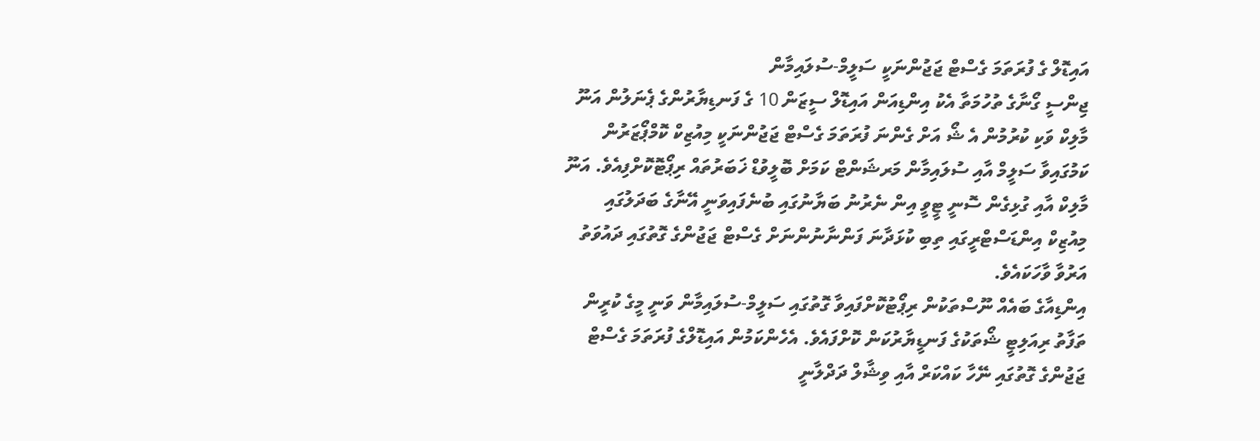އައިޑޮލް ގެ ފުރަތަމަ ގެސްޓް ޖަޖުންނަކީ ސަލީމް-ސުލައިމާން
ޖިންސީ ގޯނާގެ ތުހުމަތާ އެކު އިންޑިއަން އައިޑޮލް ސީޒަން 10 ގެ ފަނޑިޔާރުންގެ ޕެނަލުން އަނޫ މާލިކް ވަކި ކުރުމުން އެ ޝޯ އަށް ގެންނަ ފުރަތަމަ ގެސްޓް ޖަޖުންނަކީ މިއުޒިކް ކޮމްޕޯޒަރުން ކަމުގައިވާ ސަލީމް އާއި ސުލައިމާން މަރޝަންޓް ކަމަށް ބޮލީވުޑް ޚަބަރުތައް ރިޕޯޓޮކޮށްފިއެވެ. އަނޫ މާލިކް އާއި ގުޅިގެން ސޮނީ ޓީވީ އިން ނެރުނު ބަޔާނުގައި ބުނެފައިވަނީ އޭނާގެ ބަދަލުގައި މިއުޒިކް އިންޑަސްޓްރީގައި ތިބި ކުޅަދާނަ ފަންނާނުންނަށް ގެސްޓް ޖަޖުންގެ ގޮތުގައި ދައުވަތު އަރުވާ ވާހަކައެވެ.
އިންޑިއާގެ ބައެއް ނޫސްތަކުން ރިޕޯޓުކޮށްފައިވާ ގޮތުގައި ސަލީމް-ސުލައިމާން ވަނީ މީގެ ކުރީން ތަފާތު ރިއަލިޓީ ޝޯތަކުގެ ފަނޑީޔާރުކަން ކޮށްފައެވެ. އެހެންކަމުން އައިޑޮލްގެ ފުރަތަމަ ގެސްޓް ޖަޖުންގެ ގޮތުގައި ނޭހާ ކައްކަރް އާއި ވިޝާލް ދަދްލާނީ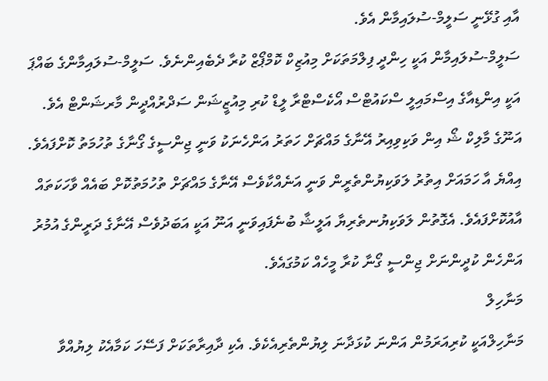އާއި ގުޅޭނީ ސަލީމް-ސުލައިމާން އެވެ.
ސަލީމް-ސުލައިމާން އަކީ ހިންދީ ފިލްމަތަކަށް މިއުޒިކް ކޮމްޕޯޒް ކުރާ ދެބެއިންނެވެ. ސަލީމް-ސުލައިމާންގެ ބައްޕަ އަކީ އިންޑިއާގެ އިސްމައިލީ ސްކައުޓްސް އޯކެސްޓްރާ ލީޑް ކުރި މިއުޒީޝަން ސަދްރުއްދީން މާރޝަންޓް އެވެ.
އަނޫގެ މާލިކް ޝޯ އިން ވަކިވިއިރު އޭނާގެ މައްޗަށް ހަތަރު އަންހެނަކު ވަނީ ޖިންސީގެ ގޯނާގެ ތުހުމަތު ކޮށްފައެވެ. އިއްޔެ އާ ހަމައަށް އިތުރު ލަވަކިޔުންތެރީން ވަނީ އަނެއްކާވެސް އޭނާގެ މައްޗަށް ތުހުމަތުކޮށް ބައެއް ވާހަކަތައް އާއުކޮށްފައެވެ. އެގޮތުން ލަވަކިޔުނތެރިޔާ އަލީޝާ ބުނެފައިވަނީ އަނޫ އަކީ އަބަދުވެސް އޭނާގެ ދަރީންގެ އުމުރު އަންހެން ކުދީންނަށް ޖިންސީ ގޯނާ ކުރާ މީހެއް ކަމުގައެވެ.
މަނާހިލް
މަނާހިލްއަކީ ކުރިއަރަމުން އަންނަ ކުޅަދާނަ ލިޔުންތެރިއެކެވެ. އެކި ދާއިރާތަކަށް ފަސޭހަ ކަމާއެކު ލިޔުއްވާ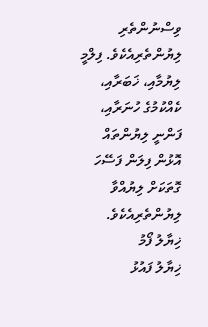ވިސްނުންތެރި ލިޔުންތެރިއެކެވެ. ފިލްމީ ލިޔުމާއި، ޚަބަރާއި، ކެއްކުމުގެ ހުނަރާއި، ފަންނީ ލިޔުންތައް އޮޅުން ފިލަން ފަސޭހަ ގޮތަކަށް ލިޔުއްވާ ލިޔުންތެރިއެކެވެ.
ޚިޔާލު ފޯމު
ޚިޔާލު ފައުޅު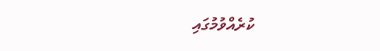ކުރެއްވުމުގައި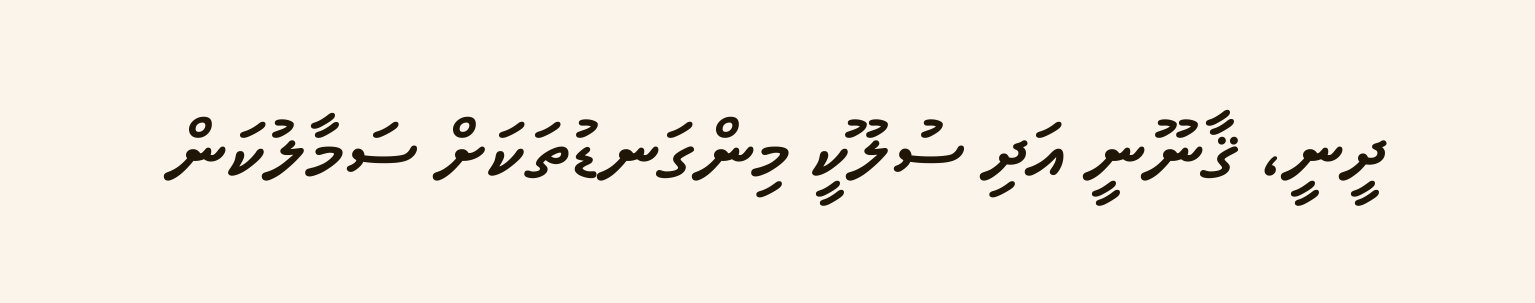ދީނީ، ޤާނޫނީ އަދި ސުލޫކީ މިންގަނޑުތަކަށް ސަމާލުކަން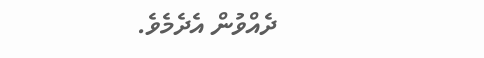ދެއްވުން އެދެމެވެ.